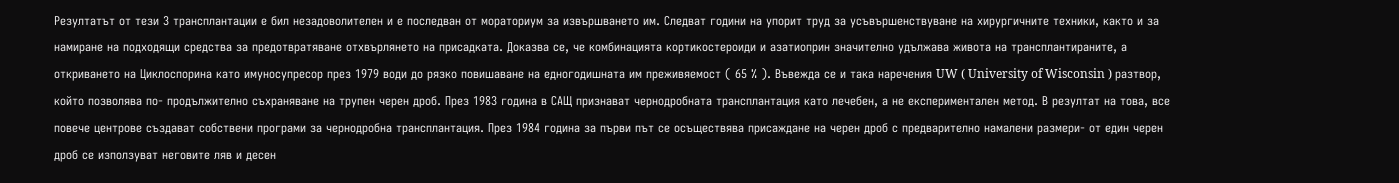Резултатът от тези 3 трансплантации е бил незадоволителен и е последван от мораториум за извършването им. Следват години на упорит труд за усъвършенствуване на хирургичните техники, както и за намиране на подходящи средства за предотвратяване отхвърлянето на присадката. Доказва се, че комбинацията кортикостероиди и азатиоприн значително удължава живота на трансплантираните, а откриването на Циклоспорина като имуносупресор през 1979 води до рязко повишаване на едногодишната им преживяемост ( 65 % ). Въвежда се и така наречения UW ( University of Wisconsin ) разтвор, който позволява по- продължително съхраняване на трупен черен дроб. През 1983 година в САЩ признават чернодробната трансплантация като лечебен, а не експериментален метод. В резултат на това, все повече центрове създават собствени програми за чернодробна трансплантация. През 1984 година за първи път се осъществява присаждане на черен дроб с предварително намалени размери- от един черен дроб се използуват неговите ляв и десен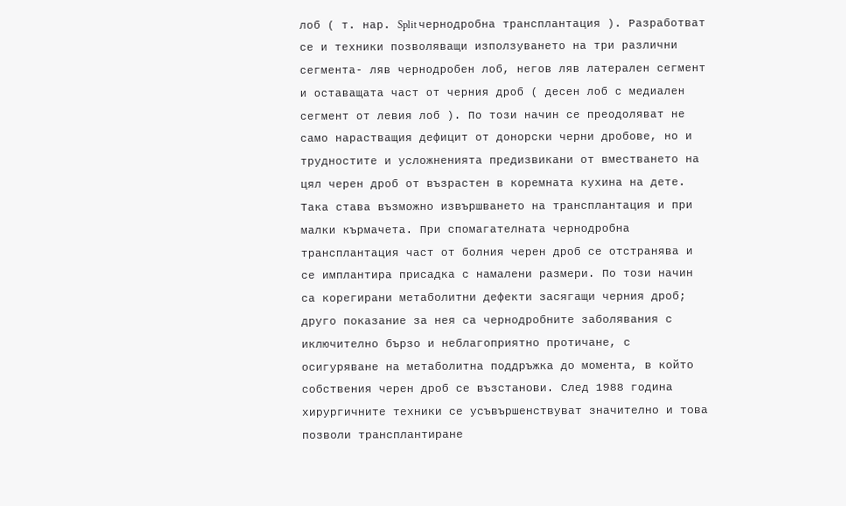лоб ( т. нар. Split чернодробна трансплантация ). Разработват се и техники позволяващи използуването на три различни сегмента- ляв чернодробен лоб, негов ляв латерален сегмент и оставащата част от черния дроб ( десен лоб с медиален сегмент от левия лоб ). По този начин се преодоляват не само нарастващия дефицит от донорски черни дробове, но и трудностите и усложненията предизвикани от вместването на цял черен дроб от възрастен в коремната кухина на дете. Така става възможно извършването на трансплантация и при малки кърмачета. При спомагателната чернодробна трансплантация част от болния черен дроб се отстранява и се имплантира присадка с намалени размери. По този начин са корегирани метаболитни дефекти засягащи черния дроб; друго показание за нея са чернодробните заболявания с иключително бързо и неблагоприятно протичане, с осигуряване на метаболитна поддръжка до момента, в който собствения черен дроб се възстанови. След 1988 година хирургичните техники се усъвършенствуват значително и това позволи трансплантиране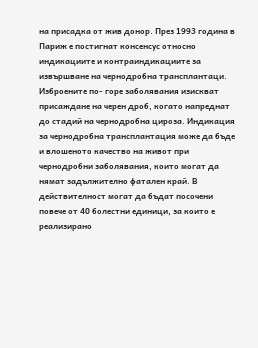на присадка от жив донор. През 1993 година в Париж е постигнат консенсус относно индикациите и контраиндикациите за извършване на чернодробна трансплантаци.
Изброените по- горе заболявания изискват присаждане на черен дроб, когато напреднат до стадий на чернодробна цироза. Индикация за чернодробна трансплантация може да бъде и влошеното качество на живот при чернодробни заболявания, които могат да нямат задължително фатален край. В действителност могат да бъдат посочени повече от 40 болестни единици, за които е реализирано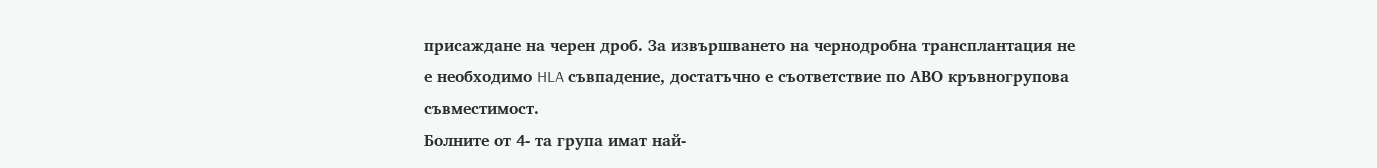присаждане на черен дроб. За извършването на чернодробна трансплантация не е необходимо HLA съвпадение, достатъчно е съответствие по АВО кръвногрупова съвместимост.
Болните от 4- та група имат най-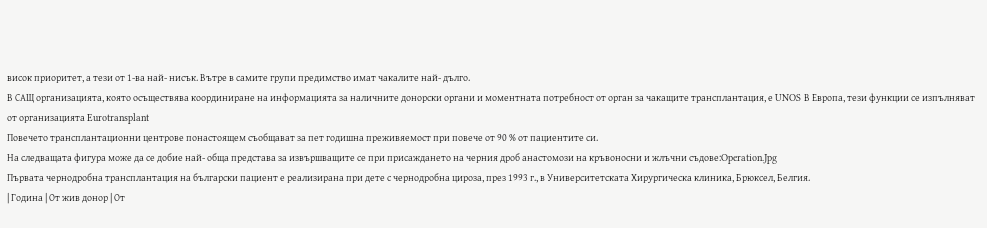висок приоритет, а тези от 1-ва най- нисък. Вътре в самите групи предимство имат чакалите най- дълго.
В САЩ организацията, която осъществява координиране на информацията за наличните донорски органи и моментната потребност от орган за чакащите трансплантация, е UNOS В Европа, тези функции се изпълняват от организацията Eurotransplant
Повечето трансплантационни центрове понастоящем съобщават за пет годишна преживяемост при повече от 90 % от пациентите си.
На следващата фигура може да се добие най- обща представа за извършващите се при присаждането на черния дроб анастомози на кръвоносни и жлъчни съдове:Operation.Jpg
Първата чернодробна трансплантация на български пациент е реализирана при дете с чернодробна цироза, през 1993 г., в Университетската Хирургическа клиника, Брюксел, Белгия.
| Година | От жив донор | От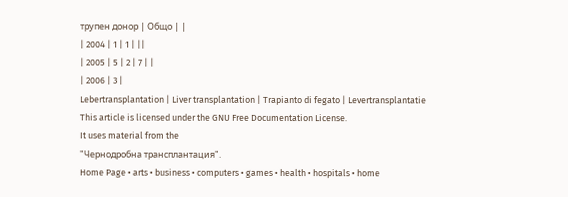трупен донор | Общо | |
| 2004 | 1 | 1 | ||
| 2005 | 5 | 2 | 7 | |
| 2006 | 3 |
Lebertransplantation | Liver transplantation | Trapianto di fegato | Levertransplantatie
This article is licensed under the GNU Free Documentation License.
It uses material from the
"Чернодробна трансплантация".
Home Page • arts • business • computers • games • health • hospitals • home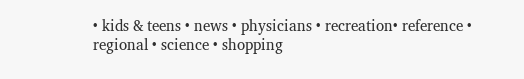• kids & teens • news • physicians • recreation• reference • regional • science • shopping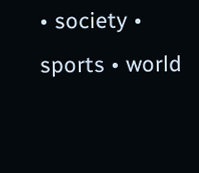• society • sports • world